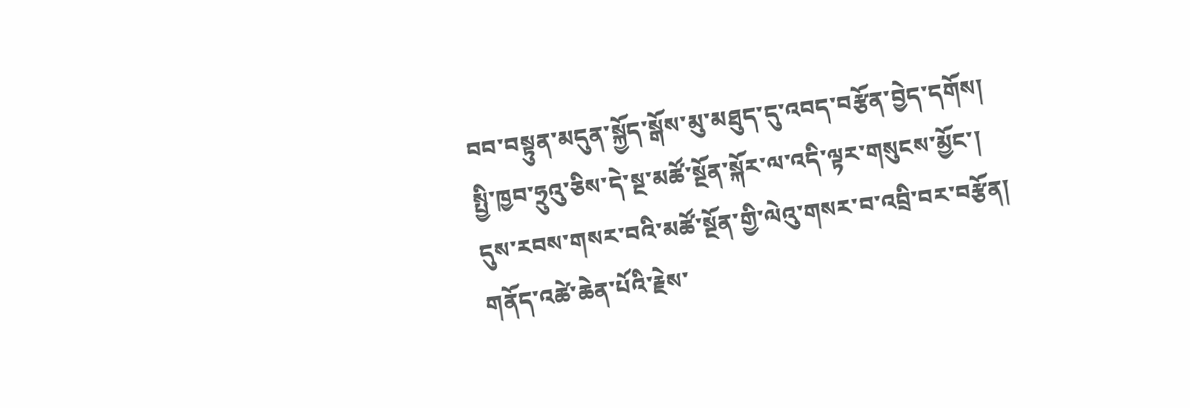བབ་བསྟུན་མདུན་སྐྱོད་སྒོས་མུ་མཐུད་དུ་འབད་བརྩོན་བྱེད་དགོས།
སྤྱི་ཁྱབ་ཧྲུའུ་ཅིས་དེ་སྔ་མཚོ་སྔོན་སྐོར་ལ་འདི་ལྟར་གསུངས་མྱོང་།
དུས་རབས་གསར་བའི་མཚོ་སྔོན་གྱི་ལེའུ་གསར་བ་འབྲི་བར་བརྩོན།
གནོད་འཚེ་ཆེན་པོའི་རྗེས་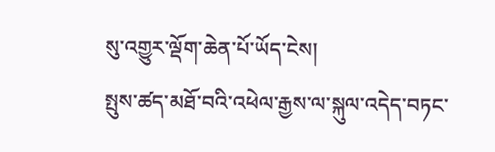སུ་འགྱུར་ལྡོག་ཆེན་པོ་ཡོད་ངེས།
སྤུས་ཚད་མཐོ་བའི་འཕེལ་རྒྱས་ལ་སྐུལ་འདེད་བཏང་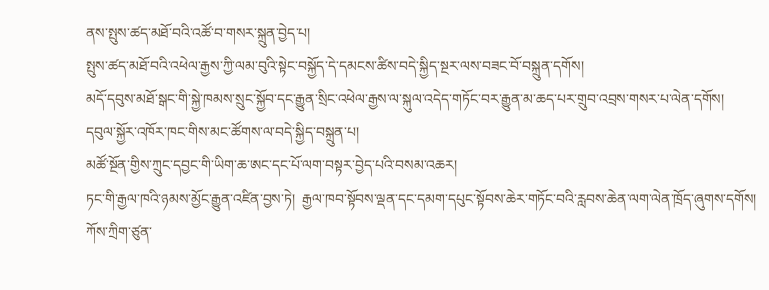ནས་སྤུས་ཚད་མཐོ་བའི་འཚོ་བ་གསར་སྐྲུན་བྱེད་པ།
སྤུས་ཚད་མཐོ་བའི་འཕེལ་རྒྱས་ཀྱི་ལམ་བུའི་སྟེང་བསྐྱོད་དེ་དམངས་ཚིས་བདེ་སྐྱིད་སྔར་ལས་བཟང་བོ་བསྐྲུན་དགོས།
མདོ་དབུས་མཐོ་སྒང་གི་སྐྱེ་ཁམས་སྲུང་སྐྱོབ་དང་རྒྱུན་སྲིང་འཕེལ་རྒྱས་ལ་སྐུལ་འདེད་གཏོང་བར་རྒྱུན་མ་ཆད་པར་གྲུབ་འབྲས་གསར་པ་ལེན་དགོས།
དབུལ་སྐྱོར་འཁོར་ཁང་གིས་མང་ཚོགས་ལ་བདེ་སྐྱིད་བསྐྲུན་པ།
མཚོ་སྔོན་གྱིས་ཀྲུང་དབྱང་གི་ཡིག་ཆ་ཨང་དང་པོ་ལག་བསྟར་བྱེད་པའི་བསམ་འཆར།
ཏང་གི་རྒྱལ་ཁའི་ཉམས་མྱོང་རྒྱུན་འཛིན་བྱས་ཏེ།  རྒྱལ་ཁབ་སྟོབས་ལྡན་དང་དམག་དཔུང་སྟོབས་ཆེར་གཏོང་བའི་རླབས་ཆེན་ལག་ལེན་ཁྲོད་ཞུགས་དགོས།
ཀོས་ཀྲིག་ཙུན་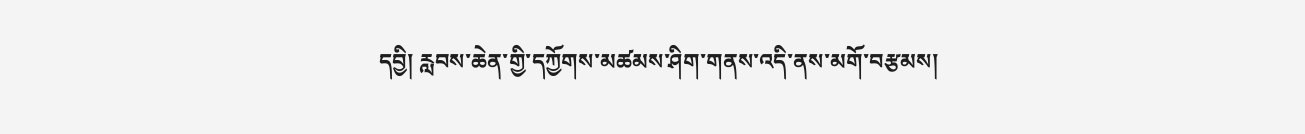དབྱི། རླབས་ཆེན་གྱི་དཀྱོགས་མཚམས་ཤིག་གནས་འདི་ནས་མགོ་བརྩམས།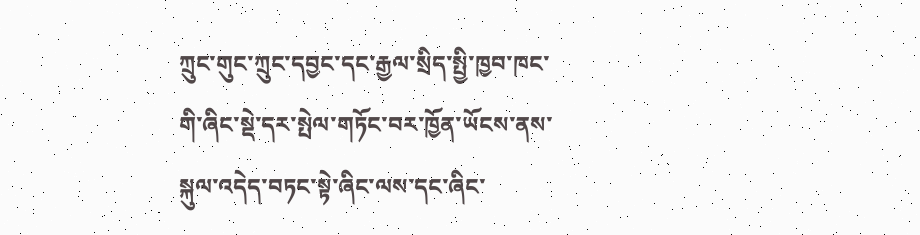ཀྲུང་གུང་ཀྲུང་དབྱང་དང་རྒྱལ་སྲིད་སྤྱི་ཁྱབ་ཁང་གི་ཞིང་སྡེ་དར་སྤེལ་གཏོང་བར་ཁྱོན་ཡོངས་ནས་སྐུལ་འདེད་བཏང་སྟེ་ཞིང་ལས་དང་ཞིང་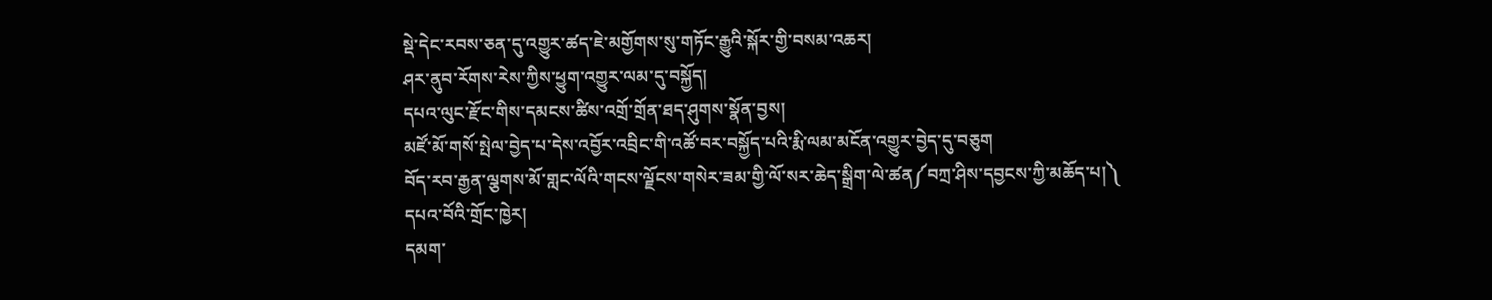སྡེ་དེང་རབས་ཅན་དུ་འགྱུར་ཚད་ཇེ་མགྱོགས་སུ་གཏོང་རྒྱུའི་སྐོར་གྱི་བསམ་འཆར།
ཤར་ནུབ་རོགས་རེས་ཀྱིས་ཕྱུག་འགྱུར་ལམ་དུ་བསྐྱོད།
དཔའ་ལུང་རྫོང་གིས་དམངས་ཚིས་འགྲོ་གྲོན་ཐད་ཤུགས་སྣོན་བྱས།
མཛོ་མོ་གསོ་སྤེལ་བྱེད་པ་དེས་འབྱོར་འབྲིང་གི་འཚོ་བར་བསྐྱོད་པའི་རྨི་ལམ་མངོན་འགྱུར་བྱེད་དུ་བཅུག
བོད་རབ་རྒྱན་ལྕགས་མོ་གླང་ལོའི་གངས་ལྗོངས་གསེར་ཟམ་གྱི་ལོ་སར་ཆེད་སྒྲིག་ལེ་ཚན༼བཀྲ་ཤིས་དབྱངས་ཀྱི་མཆོད་པ།༽
དཔའ་བོའི་གྲོང་ཁྱེར།
དམག་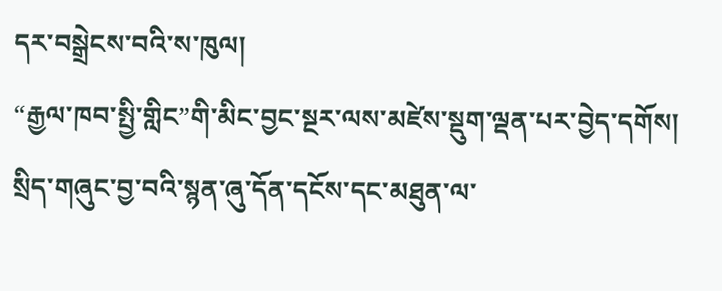དར་བསྒྲེངས་བའི་ས་ཁུལ།
“རྒྱལ་ཁབ་སྤྱི་གླིང”གི་མིང་བྱང་སྔར་ལས་མཛེས་སྡུག་ལྡན་པར་བྱེད་དགོས།
སྲིད་གཞུང་བྱ་བའི་སྙན་ཞུ་དོན་དངོས་དང་མཐུན་ལ་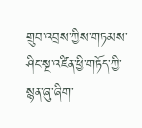གྲུབ་འབྲས་ཀྱིས་གཏམས་ཤིང་སྔ་འཛིན་ཕྱི་གཏོད་ཀྱི་སྙན་ཞུ་ཞིག་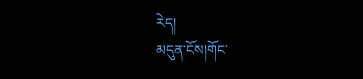རེད།
མདུན་ངོས།གོང་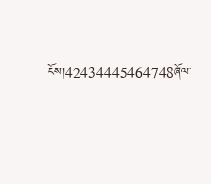ངོས།42434445464748ཞོལ་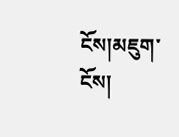ངོས།མཇུག་ངོས།